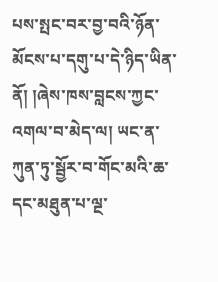པས་སྤང་བར་བྱ་བའི་ཉོན་མོངས་པ་དགུ་པ་དེ་ཉིད་ཡིན་ནོ། །ཞེས་ཁས་བླངས་ཀྱང་འགལ་བ་མེད་ལ། ཡང་ན་ཀུན་ཏུ་སྦྱོར་བ་གོང་མའི་ཆ་དང་མཐུན་པ་ལྔ་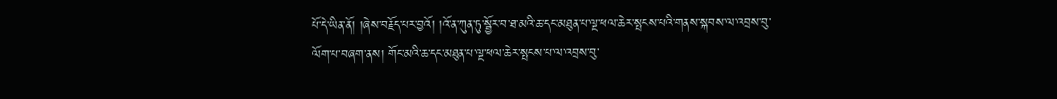པོ་དེ་ཡིན་ནོ། །ཞེས་བརྗོད་པར་བྱའོ། །འོ་ན་ཀུན་ཏུ་སྦྱོར་བ་ཐ་མའི་ཆ་དང་མཐུན་པ་ལྔ་ཕལ་ཆེར་སྤངས་པའི་གནས་སྐབས་ལ་འབྲས་བུ་ལོག་པ་བཞག་ནས། གོང་མའི་ཆ་དང་མཐུན་པ་ལྔ་ཕལ་ཆེར་སྤངས་པ་ལ་འབྲས་བུ་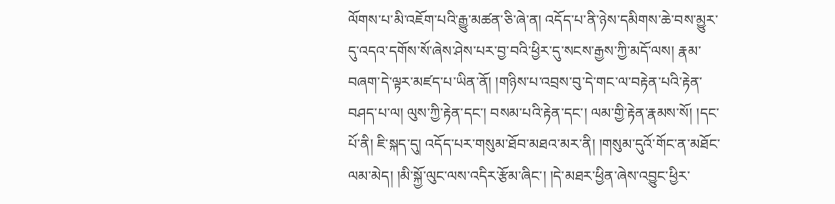ལོགས་པ་མི་འཇོག་པའི་རྒྱུ་མཚན་ཅི་ཞེ་ན། འདོད་པ་ནི་ཉེས་དམིགས་ཆེ་བས་མྱུར་དུ་འདའ་དགོས་སོ་ཞེས་ཤེས་པར་བྱ་བའི་ཕྱིར་དུ་སངས་རྒྱས་ཀྱི་མདོ་ལས། རྣམ་བཞག་དེ་ལྟར་མཛད་པ་ཡིན་ནོ། །གཉིས་པ་འབྲས་བུ་དེ་གང་ལ་བརྟེན་པའི་རྟེན་བཤད་པ་ལ། ལུས་ཀྱི་རྟེན་དང་། བསམ་པའི་རྟེན་དང་། ལམ་གྱི་རྟེན་རྣམས་སོ། །དང་པོ་ནི། ཇི་སྐད་དུ། འདོད་པར་གསུམ་ཐོབ་མཐའ་མར་ནི། །གསུམ་དུའོ་གོང་ན་མཐོང་ལམ་མེད། །མི་སྐྱོ་ལུང་ལས་འདིར་རྩོམ་ཞིང་། །དེ་མཐར་ཕྱིན་ཞེས་འབྱུང་ཕྱིར་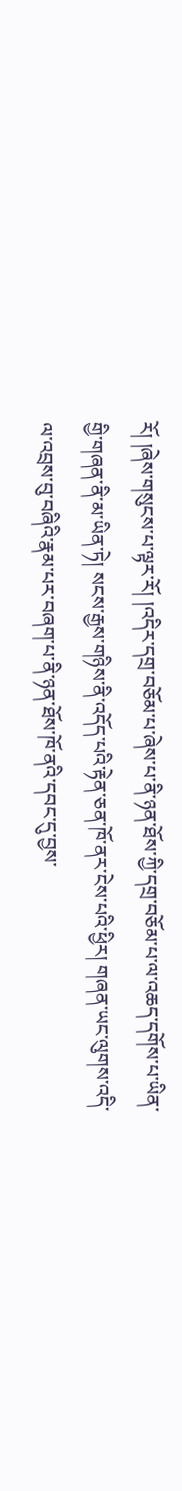རོ། །ཞེས་གསུངས་པ་ལྟར་རོ། །འདིར་དགྲ་བཅོམ་པ་ཞེས་པ་ནི་ཉན་ཐོས་ཀྱི་དགྲ་བཅོམ་པ་ལ་འཆད་དགོས་པ་ཡིན་གྱི་གཞན་ནི་མ་ཡིན་ཏེ། སངས་རྒྱས་གཉིས་ནི་འདོད་པའི་རྟེན་ཅན་ཁོ་ནར་ངེས་པའི་ཕྱིར། གཞན་ཡང་ལུགས་འདི་ལ་འབྲས་བུ་བཞིའི་རྣམ་པར་བཞག་པ་ནི་ཉན་ཐོས་ཁོ་ནའི་དབང་དུ་བྱས་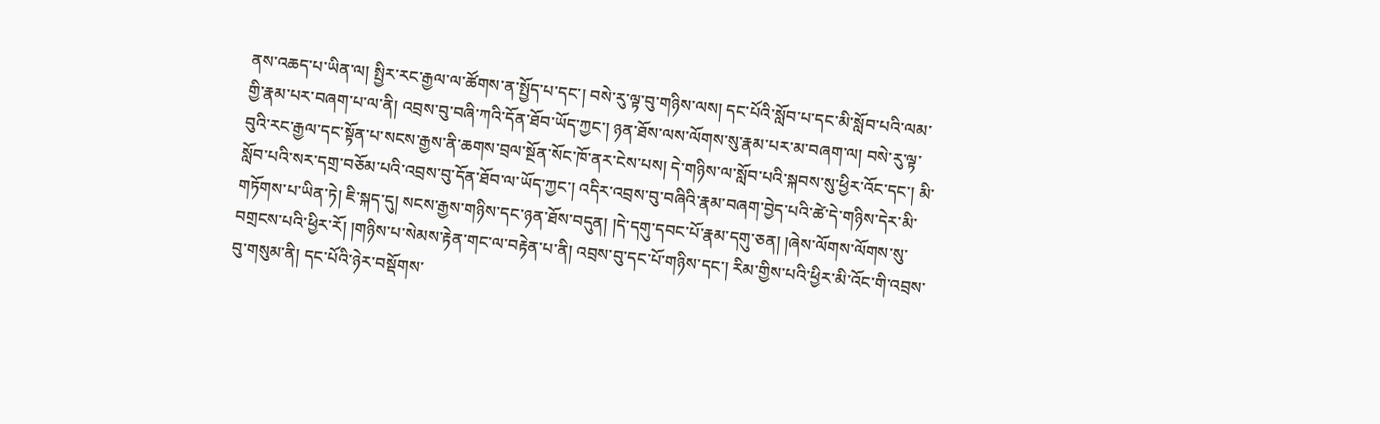ནས་འཆད་པ་ཡིན་ལ། སྤྱིར་རང་རྒྱལ་ལ་ཚོགས་ན་སྤྱོད་པ་དང་། བསེ་རུ་ལྟ་བུ་གཉིས་ལས། དང་པོའི་སློབ་པ་དང་མི་སློབ་པའི་ལམ་གྱི་རྣམ་པར་བཞག་པ་ལ་ནི། འབྲས་བུ་བཞི་ཀའི་དོན་ཐོབ་ཡོད་ཀྱང་། ཉན་ཐོས་ལས་ལོགས་སུ་རྣམ་པར་མ་བཞག་ལ། བསེ་རུ་ལྟ་བུའི་རང་རྒྱལ་དང་སྟོན་པ་སངས་རྒྱས་ནི་ཆགས་བྲལ་སྔོན་སོང་ཁོ་ནར་ངེས་པས། དེ་གཉིས་ལ་སློབ་པའི་སྐབས་སུ་ཕྱིར་འོང་དང་། མི་སློབ་པའི་སར་དགྲ་བཅོམ་པའི་འབྲས་བུ་དོན་ཐོབ་ལ་ཡོད་ཀྱང་། འདིར་འབྲས་བུ་བཞིའི་རྣམ་བཞག་བྱེད་པའི་ཚེ་དེ་གཉིས་དེར་མི་གཏོགས་པ་ཡིན་ཏེ། ཇི་སྐད་དུ། སངས་རྒྱས་གཉིས་དང་ཉན་ཐོས་བདུན། །དེ་དགུ་དབང་པོ་རྣམ་དགུ་ཅན། །ཞེས་ལོགས་ལོགས་སུ་བགྲངས་པའི་ཕྱིར་རོ། །གཉིས་པ་སེམས་རྟེན་གང་ལ་བརྟེན་པ་ནི། འབྲས་བུ་དང་པོ་གཉིས་དང་། རིམ་གྱིས་པའི་ཕྱིར་མི་འོང་གི་འབྲས་བུ་གསུམ་ནི། དང་པོའི་ཉེར་བསྡོགས་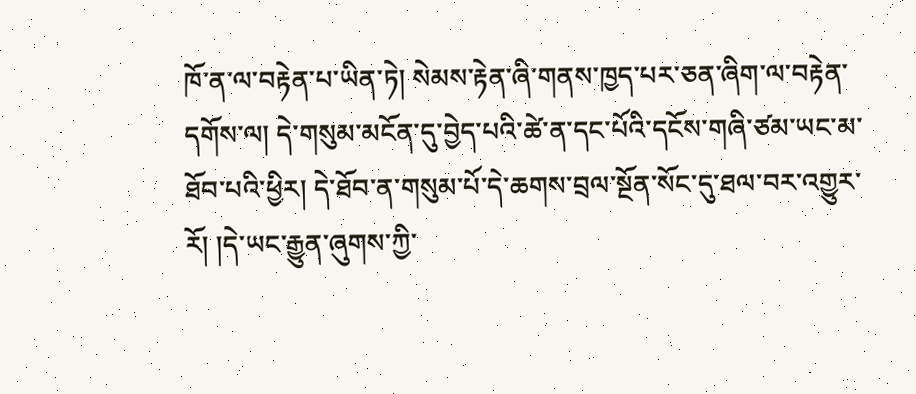ཁོ་ན་ལ་བརྟེན་པ་ཡིན་ཏེ། སེམས་རྟེན་ཞི་གནས་ཁྱད་པར་ཅན་ཞིག་ལ་བརྟེན་དགོས་ལ། དེ་གསུམ་མངོན་དུ་བྱེད་པའི་ཚེ་ན་དང་པོའི་དངོས་གཞི་ཙམ་ཡང་མ་ཐོབ་པའི་ཕྱིར། དེ་ཐོབ་ན་གསུམ་པོ་དེ་ཆགས་བྲལ་སྔོན་སོང་དུ་ཐལ་བར་འགྱུར་རོ། །དེ་ཡང་རྒྱུན་ཞུགས་ཀྱི་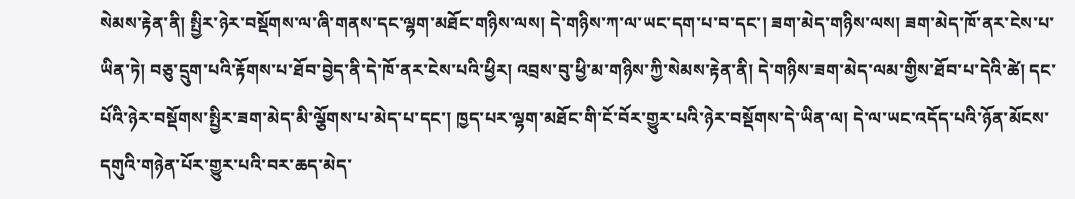སེམས་རྟེན་ནི། སྤྱིར་ཉེར་བསྡོགས་ལ་ཞི་གནས་དང་ལྷག་མཐོང་གཉིས་ལས། དེ་གཉིས་ཀ་ལ་ཡང་དག་པ་བ་དང་། ཟག་མེད་གཉིས་ལས། ཟག་མེད་ཁོ་ནར་ངེས་པ་ཡིན་ཏེ། བཅུ་དྲུག་པའི་རྟོགས་པ་ཐོབ་བྱེད་ནི་དེ་ཁོ་ནར་ངེས་པའི་ཕྱིར། འབྲས་བུ་ཕྱི་མ་གཉིས་ཀྱི་སེམས་རྟེན་ནི། དེ་གཉིས་ཟག་མེད་ལམ་གྱིས་ཐོབ་པ་དེའི་ཚེ། དང་པོའི་ཉེར་བསྡོགས་སྤྱིར་ཟག་མེད་མི་ལྕོགས་པ་མེད་པ་དང་། ཁྱད་པར་ལྷག་མཐོང་གི་ངོ་བོར་གྱུར་པའི་ཉེར་བསྡོགས་དེ་ཡིན་ལ། དེ་ལ་ཡང་འདོད་པའི་ཉོན་མོངས་དགུའི་གཉེན་པོར་གྱུར་པའི་བར་ཆད་མེད་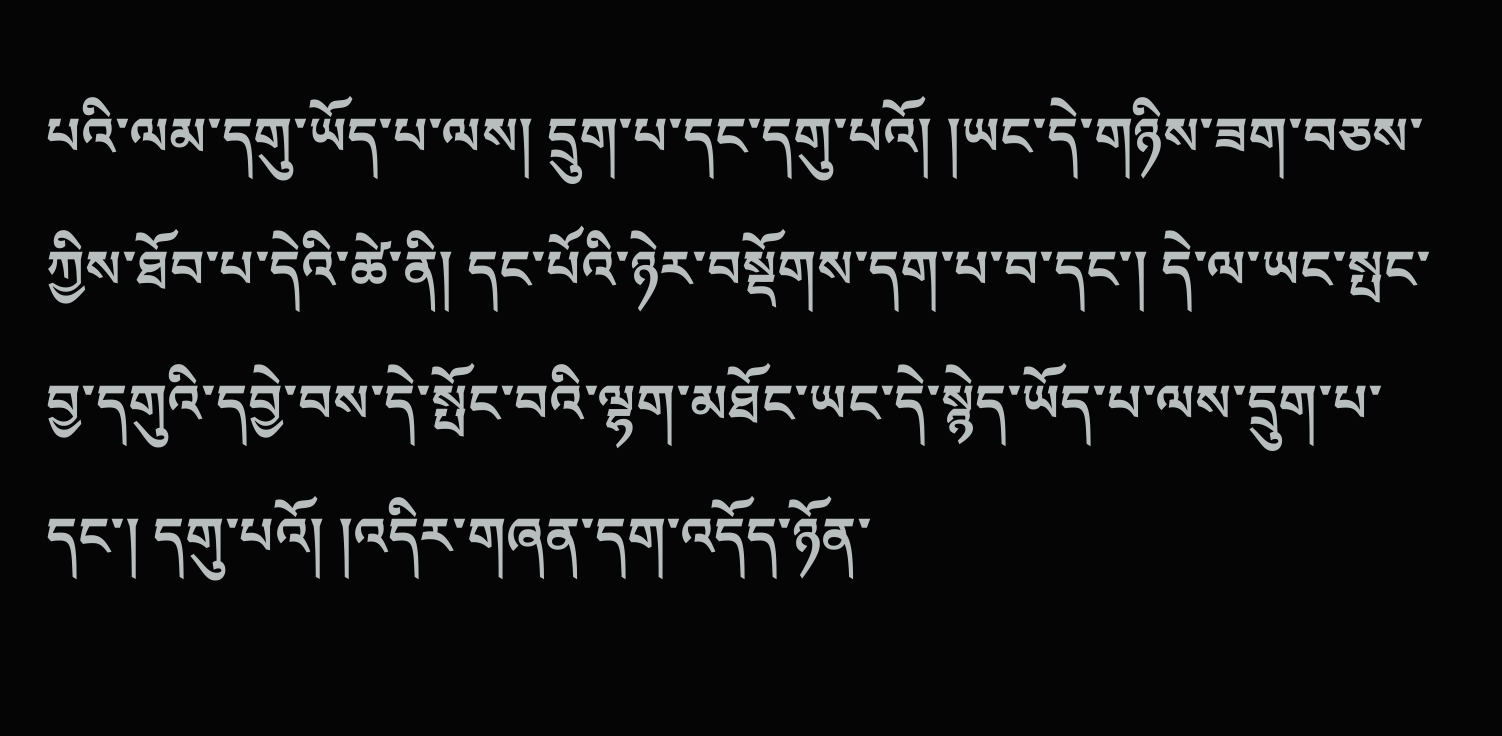པའི་ལམ་དགུ་ཡོད་པ་ལས། དྲུག་པ་དང་དགུ་པའོ། །ཡང་དེ་གཉིས་ཟག་བཅས་ཀྱིས་ཐོབ་པ་དེའི་ཚེ་ནི། དང་པོའི་ཉེར་བསྡོགས་དག་པ་བ་དང་། དེ་ལ་ཡང་སྤང་བྱ་དགུའི་དབྱེ་བས་དེ་སྤོང་བའི་ལྷག་མཐོང་ཡང་དེ་སྙེད་ཡོད་པ་ལས་དྲུག་པ་དང་། དགུ་པའོ། །འདིར་གཞན་དག་འདོད་ཉོན་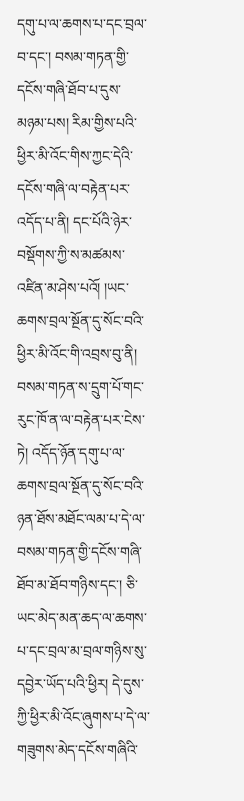དགུ་པ་ལ་ཆགས་པ་དང་བྲལ་བ་དང་། བསམ་གཏན་གྱི་དངོས་གཞི་ཐོབ་པ་དུས་མཉམ་པས། རིམ་གྱིས་པའི་ཕྱིར་མི་འོང་གིས་ཀྱང་དེའི་དངོས་གཞི་ལ་བརྟེན་པར་འདོད་པ་ནི། དང་པོའི་ཉེར་བསྡོགས་ཀྱི་ས་མཚམས་འཛིན་མ་ཤེས་པའོ། །ཡང་ཆགས་བྲལ་སྔོན་དུ་སོང་བའི་ཕྱིར་མི་འོང་གི་འབྲས་བུ་ནི། བསམ་གཏན་ས་དྲུག་པོ་གང་རུང་ཁོ་ན་ལ་བརྟེན་པར་ངེས་ཏེ། འདོད་ཉོན་དགུ་པ་ལ་ཆགས་བྲལ་སྔོན་དུ་སོང་བའི་ཉན་ཐོས་མཐོང་ལམ་པ་དེ་ལ་བསམ་གཏན་གྱི་དངོས་གཞི་ཐོབ་མ་ཐོབ་གཉིས་དང་། ཅི་ཡང་མེད་མན་ཆད་ལ་ཆགས་པ་དང་བྲལ་མ་བྲལ་གཉིས་སུ་དབྱེར་ཡོད་པའི་ཕྱིར། དེ་དུས་ཀྱི་ཕྱིར་མི་འོང་ཞུགས་པ་དེ་ལ་གཟུགས་མེད་དངོས་གཞིའི་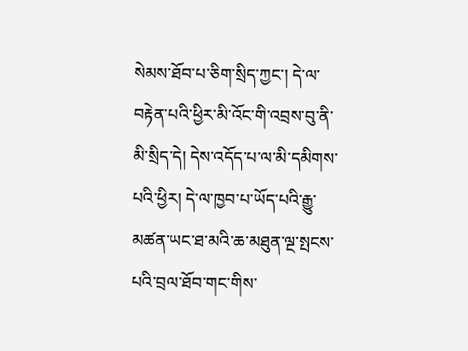སེམས་ཐོབ་པ་ཅིག་སྲིད་ཀྱང་། དེ་ལ་བརྟེན་པའི་ཕྱིར་མི་འོང་གི་འབྲས་བུ་ནི་མི་སྲིད་དེ། དེས་འདོད་པ་ལ་མི་དམིགས་པའི་ཕྱིར། དེ་ལ་ཁྱབ་པ་ཡོད་པའི་རྒྱུ་མཚན་ཡང་ཐ་མའི་ཆ་མཐུན་ལྔ་སྤངས་པའི་བྲལ་ཐོབ་གང་གིས་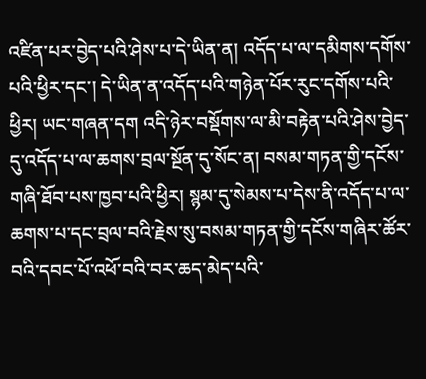འཛིན་པར་བྱེད་པའི་ཤེས་པ་དེ་ཡིན་ན། འདོད་པ་ལ་དམིགས་དགོས་པའི་ཕྱིར་དང་། དེ་ཡིན་ན་འདོད་པའི་གཉེན་པོར་རུང་དགོས་པའི་ཕྱིར། ཡང་གཞན་དག འདི་ཉེར་བསྡོགས་ལ་མི་བརྟེན་པའི་ཤེས་བྱེད་དུ་འདོད་པ་ལ་ཆགས་བྲལ་སྔོན་དུ་སོང་ན། བསམ་གཏན་གྱི་དངོས་གཞི་ཐོབ་པས་ཁྱབ་པའི་ཕྱིར། སྙམ་དུ་སེམས་པ་དེས་ནི་འདོད་པ་ལ་ཆགས་པ་དང་བྲལ་བའི་རྗེས་སུ་བསམ་གཏན་གྱི་དངོས་གཞིར་ཚོར་བའི་དབང་པོ་འཕོ་བའི་བར་ཆད་མེད་པའི་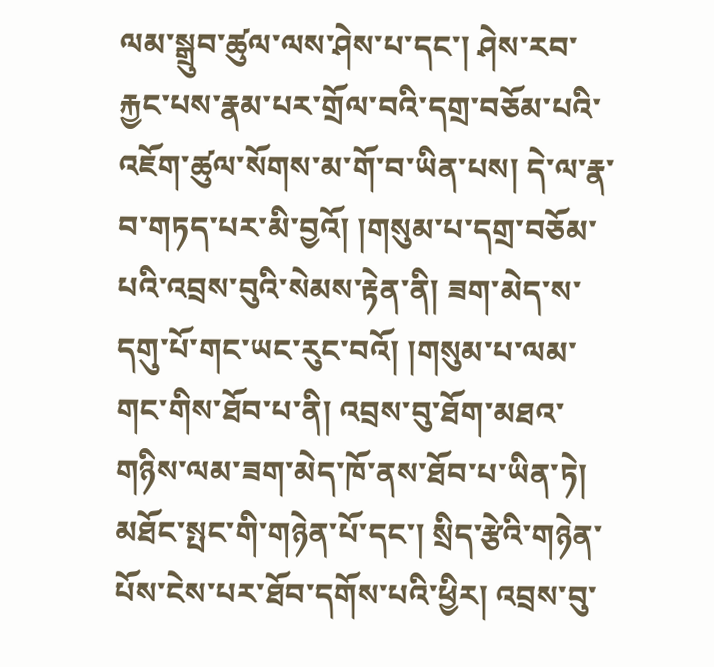ལམ་སྒྲུབ་ཚུལ་ལས་ཤེས་པ་དང་། ཤེས་རབ་རྐྱང་པས་རྣམ་པར་གྲོལ་བའི་དགྲ་བཅོམ་པའི་འཇོག་ཚུལ་སོགས་མ་གོ་བ་ཡིན་པས། དེ་ལ་རྣ་བ་གཏད་པར་མི་བྱའོ། །གསུམ་པ་དགྲ་བཅོམ་པའི་འབྲས་བུའི་སེམས་རྟེན་ནི། ཟག་མེད་ས་དགུ་པོ་གང་ཡང་རུང་བའོ། །གསུམ་པ་ལམ་གང་གིས་ཐོབ་པ་ནི། འབྲས་བུ་ཐོག་མཐའ་གཉིས་ལམ་ཟག་མེད་ཁོ་ནས་ཐོབ་པ་ཡིན་ཏེ། མཐོང་སྤང་གི་གཉེན་པོ་དང་། སྲིད་རྩེའི་གཉེན་པོས་ངེས་པར་ཐོབ་དགོས་པའི་ཕྱིར། འབྲས་བུ་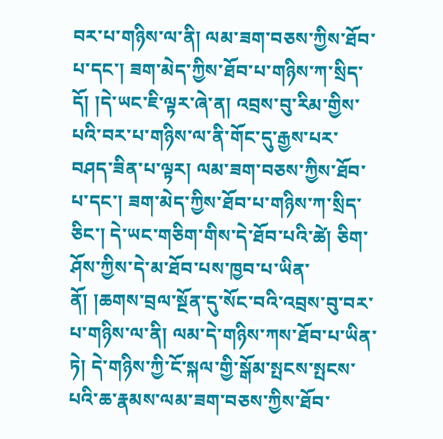བར་པ་གཉིས་ལ་ནི། ལམ་ཟག་བཅས་ཀྱིས་ཐོབ་པ་དང་། ཟག་མེད་ཀྱིས་ཐོབ་པ་གཉིས་ཀ་སྲིད་དོ། །དེ་ཡང་ཇི་ལྟར་ཞེ་ན། འབྲས་བུ་རིམ་གྱིས་པའི་བར་པ་གཉིས་ལ་ནི་གོང་དུ་རྒྱས་པར་བཤད་ཟིན་པ་ལྟར། ལམ་ཟག་བཅས་ཀྱིས་ཐོབ་པ་དང་། ཟག་མེད་ཀྱིས་ཐོབ་པ་གཉིས་ཀ་སྲིད་ཅིང་། དེ་ཡང་གཅིག་གིས་དེ་ཐོབ་པའི་ཚེ། ཅིག་ཤོས་ཀྱིས་དེ་མ་ཐོབ་པས་ཁྱབ་པ་ཡིན་ནོ། །ཆགས་བྲལ་སྔོན་དུ་སོང་བའི་འབྲས་བུ་བར་པ་གཉིས་ལ་ནི། ལམ་དེ་གཉིས་ཀས་ཐོབ་པ་ཡིན་ཏེ། དེ་གཉིས་ཀྱི་ངོ་སྐལ་གྱི་སྒོམ་སྤངས་སྤངས་པའི་ཆ་རྣམས་ལམ་ཟག་བཅས་ཀྱིས་ཐོབ་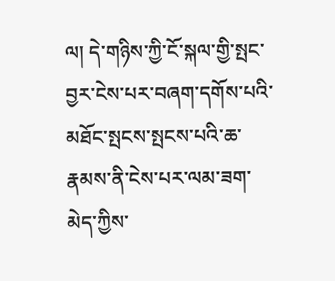ལ། དེ་གཉིས་ཀྱི་ངོ་སྐལ་གྱི་སྤང་བྱར་ངེས་པར་བཞག་དགོས་པའི་མཐོང་སྤངས་སྤངས་པའི་ཆ་རྣམས་ནི་ངེས་པར་ལམ་ཟག་མེད་ཀྱིས་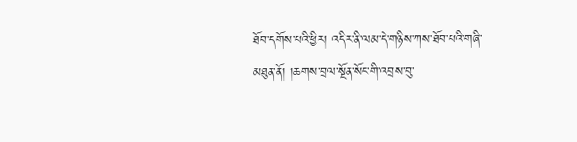ཐོབ་དགོས་པའི་ཕྱིར། འདིར་ནི་ལམ་དེ་གཉིས་ཀས་ཐོབ་པའི་གཞི་མཐུན་ནོ། །ཆགས་བྲལ་སྔོན་སོང་གི་འབྲས་བུ་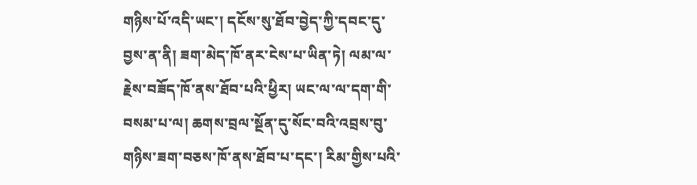གཉིས་པོ་འདི་ཡང་། དངོས་སུ་ཐོབ་བྱེད་ཀྱི་དབང་དུ་བྱས་ན་ནི། ཟག་མེད་ཁོ་ནར་ངེས་པ་ཡིན་ཏེ། ལམ་ལ་རྗེས་བཟོད་ཁོ་ནས་ཐོབ་པའི་ཕྱིར། ཡང་ལ་ལ་དག་གི་བསམ་པ་ལ། ཆགས་བྲལ་སྔོན་དུ་སོང་བའི་འབྲས་བུ་གཉིས་ཟག་བཅས་ཁོ་ནས་ཐོབ་པ་དང་། རིམ་གྱིས་པའི་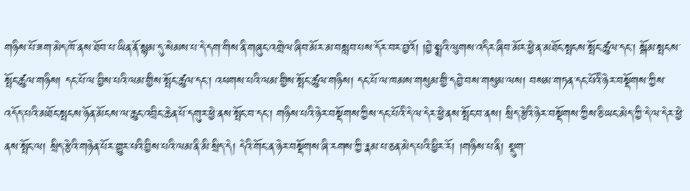གཉིས་པོ་ཟག་མེད་ཁོ་ནས་ཐོབ་པ་ཡིན་ནོ་སྙམ་དུ་སེམས་པ་དེ་དག་གིས་ནི་གཞུང་འགྲེལ་ཞིབ་མོར་མ་བསླབ་པས་དོར་བར་བྱའོ། །བྱེ་སྨྲའི་ལུགས་འདིར་ཞིབ་མོར་ཕྱེ་ན་མཐོང་སྤངས་སྤོང་ཚུལ་དང་། སྒོམ་སྤངས་སྤོང་ཚུལ་གཉིས། དང་པོ་ལ་བྱིས་པའི་ལམ་གྱིས་སྤོང་ཚུལ་དང་། འཕགས་པའི་ལམ་གྱིས་སྤོང་ཚུལ་གཉིས། དང་པོ་ལ་ཁམས་གསུམ་གྱི་དབྱེ་བས་གསུམ་ལས། བསམ་གཏན་དང་པོའི་ཉེར་བསྡོགས་ཀྱིས་འདོད་པའི་མཐོང་སྤངས་ཉོན་མོངས་ལ་ཆུང་འབྲིང་ཆེན་པོ་དགུར་ཕྱེ་ནས་སྤོང་བ་དང་། གཉིས་པའི་ཉེར་བསྡོགས་ཀྱིས་དང་པོའི་དེ་ལ་དེར་ཕྱེ་ནས་སྤོང་བ་ནས། སྲིད་རྩེའི་ཉེར་བསྡོགས་ཀྱིས་ཅི་ཡང་མེད་ཀྱི་དེ་ལ་དེར་ཕྱེ་ནས་སྤོང་ལ། སྲིད་རྩེའི་གཉེན་པོར་གྱུར་པའི་བྱིས་པའི་ལམ་ནི་མི་སྲིད་དེ། དེའི་གོང་ན་ཉེར་བསྡོགས་ཞི་རགས་ཀྱི་རྣམ་པ་ཅན་མེད་པའི་ཕྱིར་རོ། །གཉིས་པ་ནི། སྡུག་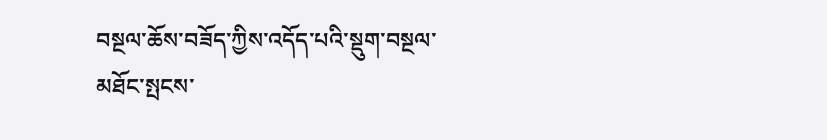བསྔལ་ཆོས་བཟོད་ཀྱིས་འདོད་པའི་སྡུག་བསྔལ་མཐོང་སྤངས་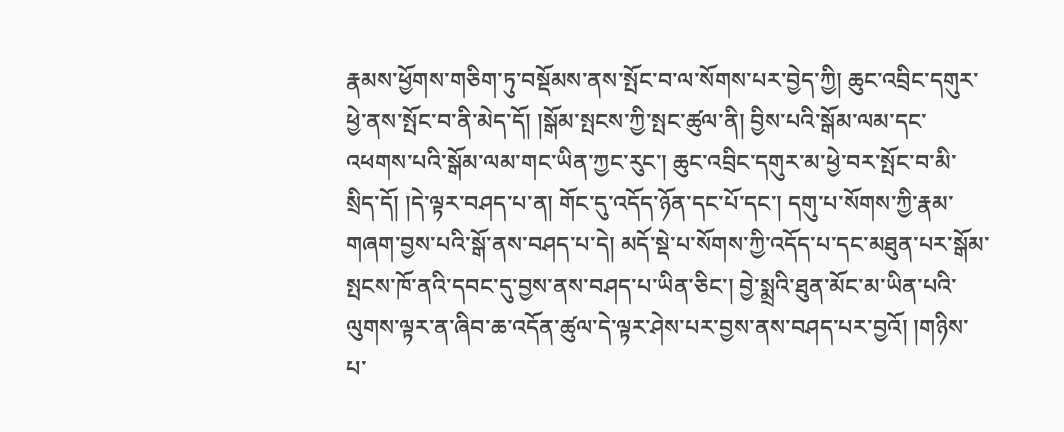རྣམས་ཕྱོགས་གཅིག་ཏུ་བསྡོམས་ནས་སྤོང་བ་ལ་སོགས་པར་བྱེད་ཀྱི། ཆུང་འབྲིང་དགུར་ཕྱེ་ནས་སྤོང་བ་ནི་མེད་དོ། །སྒོམ་སྤངས་ཀྱི་སྤང་ཚུལ་ནི། བྱིས་པའི་སྒོམ་ལམ་དང་འཕགས་པའི་སྒོམ་ལམ་གང་ཡིན་ཀྱང་རུང་། ཆུང་འབྲིང་དགུར་མ་ཕྱེ་བར་སྤོང་བ་མི་སྲིད་དོ། །དེ་ལྟར་བཤད་པ་ན། གོང་དུ་འདོད་ཉོན་དང་པོ་དང་། དགུ་པ་སོགས་ཀྱི་རྣམ་གཞག་བྱས་པའི་སྒོ་ནས་བཤད་པ་དེ། མདོ་སྡེ་པ་སོགས་ཀྱི་འདོད་པ་དང་མཐུན་པར་སྒོམ་སྤངས་ཁོ་ནའི་དབང་དུ་བྱས་ནས་བཤད་པ་ཡིན་ཅིང་། བྱེ་སྨྲའི་ཐུན་མོང་མ་ཡིན་པའི་ལུགས་ལྟར་ན་ཞིབ་ཆ་འདོན་ཚུལ་དེ་ལྟར་ཤེས་པར་བྱས་ནས་བཤད་པར་བྱའོ། །གཉིས་པ་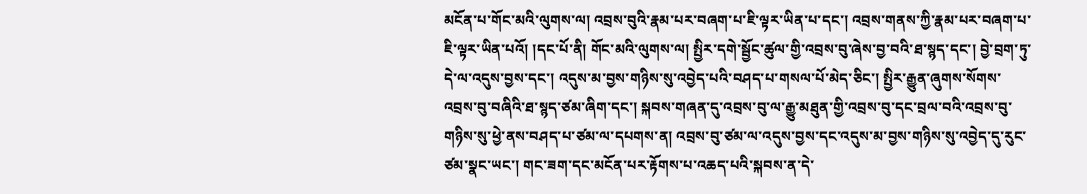མངོན་པ་གོང་མའི་ལུགས་ལ། འབྲས་བུའི་རྣམ་པར་བཞག་པ་ཇི་ལྟར་ཡིན་པ་དང་། འབྲས་གནས་ཀྱི་རྣམ་པར་བཞག་པ་ཇི་ལྟར་ཡིན་པའོ། །དང་པོ་ནི། གོང་མའི་ལུགས་ལ། སྤྱིར་དགེ་སྦྱོང་ཚུལ་གྱི་འབྲས་བུ་ཞེས་བྱ་བའི་ཐ་སྙད་དང་། བྱེ་བྲག་ཏུ་དེ་ལ་འདུས་བྱས་དང་། འདུས་མ་བྱས་གཉིས་སུ་འབྱེད་པའི་བཤད་པ་གསལ་པོ་མེད་ཅིང་། སྤྱིར་རྒྱུན་ཞུགས་སོགས་འབྲས་བུ་བཞིའི་ཐ་སྙད་ཙམ་ཞིག་དང་། སྐབས་གཞན་དུ་འབྲས་བུ་ལ་རྒྱུ་མཐུན་གྱི་འབྲས་བུ་དང་བྲལ་བའི་འབྲས་བུ་གཉིས་སུ་ཕྱེ་ནས་བཤད་པ་ཙམ་ལ་དཔགས་ན། འབྲས་བུ་ཙམ་ལ་འདུས་བྱས་དང་འདུས་མ་བྱས་གཉིས་སུ་འབྱེད་དུ་རུང་ཙམ་སྣང་ཡང་། གང་ཟག་དང་མངོན་པར་རྟོགས་པ་འཆད་པའི་སྐབས་ན་དེ་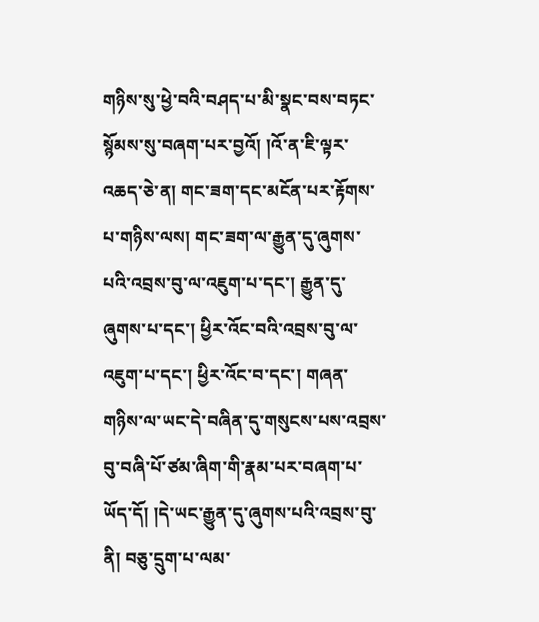གཉིས་སུ་ཕྱེ་བའི་བཤད་པ་མི་སྣང་བས་བཏང་སྙོམས་སུ་བཞག་པར་བྱའོ། །འོ་ན་ཇི་ལྟར་འཆད་ཅེ་ན། གང་ཟག་དང་མངོན་པར་རྟོགས་པ་གཉིས་ལས། གང་ཟག་ལ་རྒྱུན་དུ་ཞུགས་པའི་འབྲས་བུ་ལ་འཇུག་པ་དང་། རྒྱུན་དུ་ཞུགས་པ་དང་། ཕྱིར་འོང་བའི་འབྲས་བུ་ལ་འཇུག་པ་དང་། ཕྱིར་འོང་བ་དང་། གཞན་གཉིས་ལ་ཡང་དེ་བཞིན་དུ་གསུངས་པས་འབྲས་བུ་བཞི་པོ་ཙམ་ཞིག་གི་རྣམ་པར་བཞག་པ་ཡོད་དོ། །དེ་ཡང་རྒྱུན་དུ་ཞུགས་པའི་འབྲས་བུ་ནི། བཅུ་དྲུག་པ་ལམ་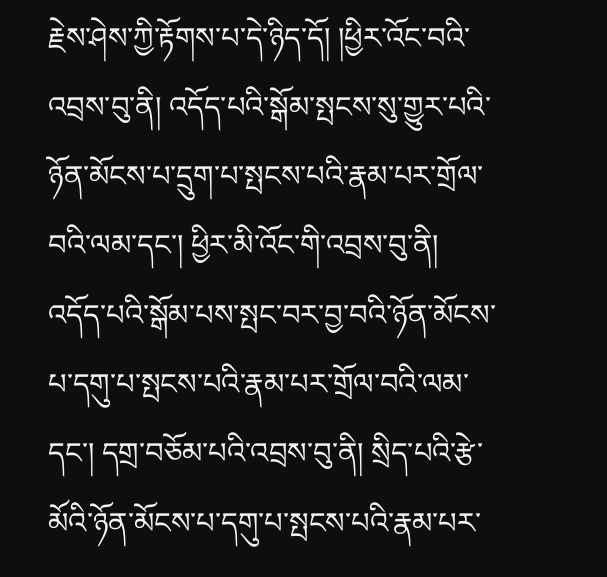རྗེས་ཤེས་ཀྱི་རྟོགས་པ་དེ་ཉིད་དོ། །ཕྱིར་འོང་བའི་འབྲས་བུ་ནི། འདོད་པའི་སྒོམ་སྤངས་སུ་གྱུར་པའི་ཉོན་མོངས་པ་དྲུག་པ་སྤངས་པའི་རྣམ་པར་གྲོལ་བའི་ལམ་དང་། ཕྱིར་མི་འོང་གི་འབྲས་བུ་ནི། འདོད་པའི་སྒོམ་པས་སྤང་བར་བྱ་བའི་ཉོན་མོངས་པ་དགུ་པ་སྤངས་པའི་རྣམ་པར་གྲོལ་བའི་ལམ་དང་། དགྲ་བཅོམ་པའི་འབྲས་བུ་ནི། སྲིད་པའི་རྩེ་མོའི་ཉོན་མོངས་པ་དགུ་པ་སྤངས་པའི་རྣམ་པར་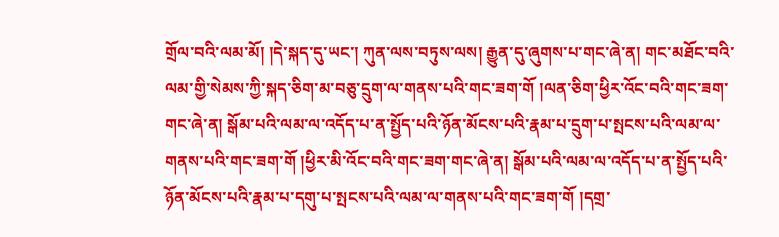གྲོལ་བའི་ལམ་མོ། །དེ་སྐད་དུ་ཡང་། ཀུན་ལས་བཏུས་ལས། རྒྱུན་དུ་ཞུགས་པ་གང་ཞེ་ན། གང་མཐོང་བའི་ལམ་གྱི་སེམས་ཀྱི་སྐད་ཅིག་མ་བཅུ་དྲུག་ལ་གནས་པའི་གང་ཟག་གོ །ལན་ཅིག་ཕྱིར་འོང་བའི་གང་ཟག་གང་ཞེ་ན། སྒོམ་པའི་ལམ་ལ་འདོད་པ་ན་སྤྱོད་པའི་ཉོན་མོངས་པའི་རྣམ་པ་དྲུག་པ་སྤངས་པའི་ལམ་ལ་གནས་པའི་གང་ཟག་གོ །ཕྱིར་མི་འོང་བའི་གང་ཟག་གང་ཞེ་ན། སྒོམ་པའི་ལམ་ལ་འདོད་པ་ན་སྤྱོད་པའི་ཉོན་མོངས་པའི་རྣམ་པ་དགུ་པ་སྤངས་པའི་ལམ་ལ་གནས་པའི་གང་ཟག་གོ །དགྲ་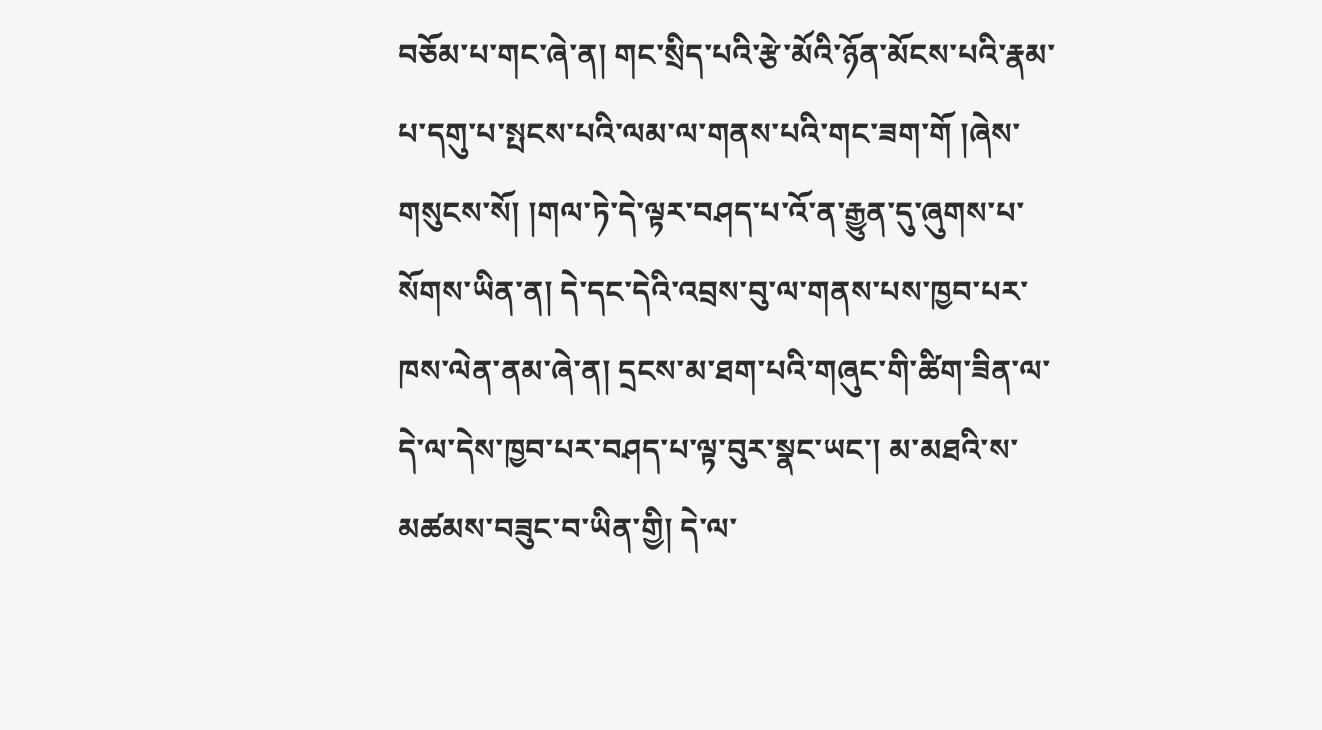བཅོམ་པ་གང་ཞེ་ན། གང་སྲིད་པའི་རྩེ་མོའི་ཉོན་མོངས་པའི་རྣམ་པ་དགུ་པ་སྤངས་པའི་ལམ་ལ་གནས་པའི་གང་ཟག་གོ །ཞེས་གསུངས་སོ། །གལ་ཏེ་དེ་ལྟར་བཤད་པ་འོ་ན་རྒྱུན་དུ་ཞུགས་པ་སོགས་ཡིན་ན། དེ་དང་དེའི་འབྲས་བུ་ལ་གནས་པས་ཁྱབ་པར་ཁས་ལེན་ནམ་ཞེ་ན། དྲངས་མ་ཐག་པའི་གཞུང་གི་ཚིག་ཟིན་ལ་དེ་ལ་དེས་ཁྱབ་པར་བཤད་པ་ལྟ་བུར་སྣང་ཡང་། མ་མཐའི་ས་མཚམས་བཟུང་བ་ཡིན་གྱི། དེ་ལ་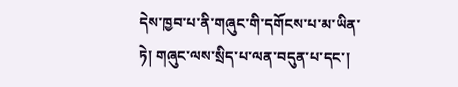དེས་ཁྱབ་པ་ནི་གཞུང་གི་དགོངས་པ་མ་ཡིན་ཏེ། གཞུང་ལས་སྲིད་པ་ལན་བདུན་པ་དང་།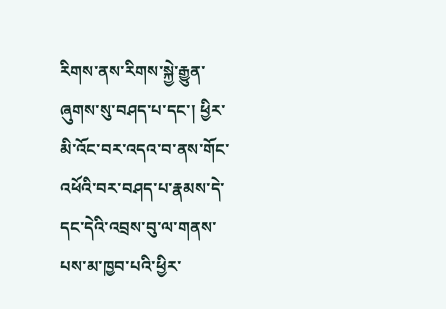རིགས་ནས་རིགས་སྐྱེ་རྒྱུན་ཞུགས་སུ་བཤད་པ་དང་། ཕྱིར་མི་འོང་བར་འདའ་བ་ནས་གོང་འཕོའི་བར་བཤད་པ་རྣམས་དེ་དང་དེའི་འབྲས་བུ་ལ་གནས་པས་མ་ཁྱབ་པའི་ཕྱིར་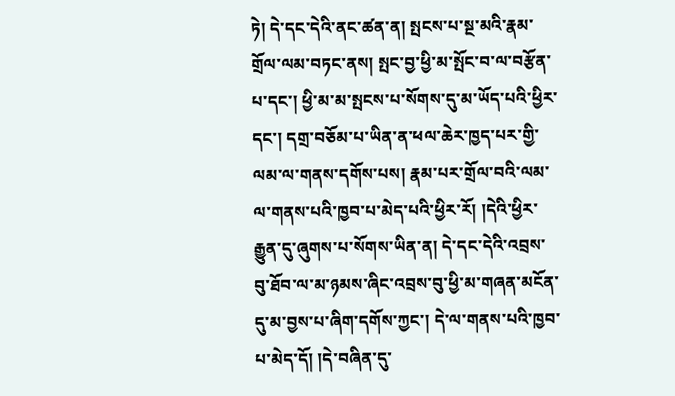ཏེ། དེ་དང་དེའི་ནང་ཚན་ན། སྤངས་པ་སྔ་མའི་རྣམ་གྲོལ་ལམ་བཏང་ནས། སྤང་བྱ་ཕྱི་མ་སྤོང་བ་ལ་བརྩོན་པ་དང་། ཕྱི་མ་མ་སྤངས་པ་སོགས་དུ་མ་ཡོད་པའི་ཕྱིར་དང་། དགྲ་བཅོམ་པ་ཡིན་ན་ཕལ་ཆེར་ཁྱད་པར་གྱི་ལམ་ལ་གནས་དགོས་པས། རྣམ་པར་གྲོལ་བའི་ལམ་ལ་གནས་པའི་ཁྱབ་པ་མེད་པའི་ཕྱིར་རོ། །དེའི་ཕྱིར་རྒྱུན་དུ་ཞུགས་པ་སོགས་ཡིན་ན། དེ་དང་དེའི་འབྲས་བུ་ཐོབ་ལ་མ་ཉམས་ཞིང་འབྲས་བུ་ཕྱི་མ་གཞན་མངོན་དུ་མ་བྱས་པ་ཞིག་དགོས་ཀྱང་། དེ་ལ་གནས་པའི་ཁྱབ་པ་མེད་དོ། །དེ་བཞིན་དུ་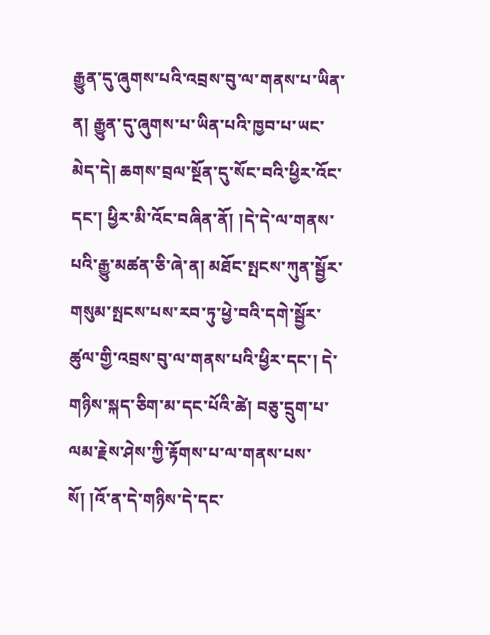རྒྱུན་དུ་ཞུགས་པའི་འབྲས་བུ་ལ་གནས་པ་ཡིན་ན། རྒྱུན་དུ་ཞུགས་པ་ཡིན་པའི་ཁྱབ་པ་ཡང་མེད་དེ། ཆགས་བྲལ་སྔོན་དུ་སོང་བའི་ཕྱིར་འོང་དང་། ཕྱིར་མི་འོང་བཞིན་ནོ། །དེ་དེ་ལ་གནས་པའི་རྒྱུ་མཚན་ཅི་ཞེ་ན། མཐོང་སྤངས་ཀུན་སྦྱོར་གསུམ་སྤངས་པས་རབ་ཏུ་ཕྱེ་བའི་དགེ་སྦྱོར་ཚུལ་གྱི་འབྲས་བུ་ལ་གནས་པའི་ཕྱིར་དང་། དེ་གཉིས་སྐད་ཅིག་མ་དང་པོའི་ཚེ། བཅུ་དྲུག་པ་ལམ་རྗེས་ཤེས་ཀྱི་རྟོགས་པ་ལ་གནས་པས་སོ། །འོ་ན་དེ་གཉིས་དེ་དང་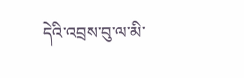དེའི་འབྲས་བུ་ལ་མི་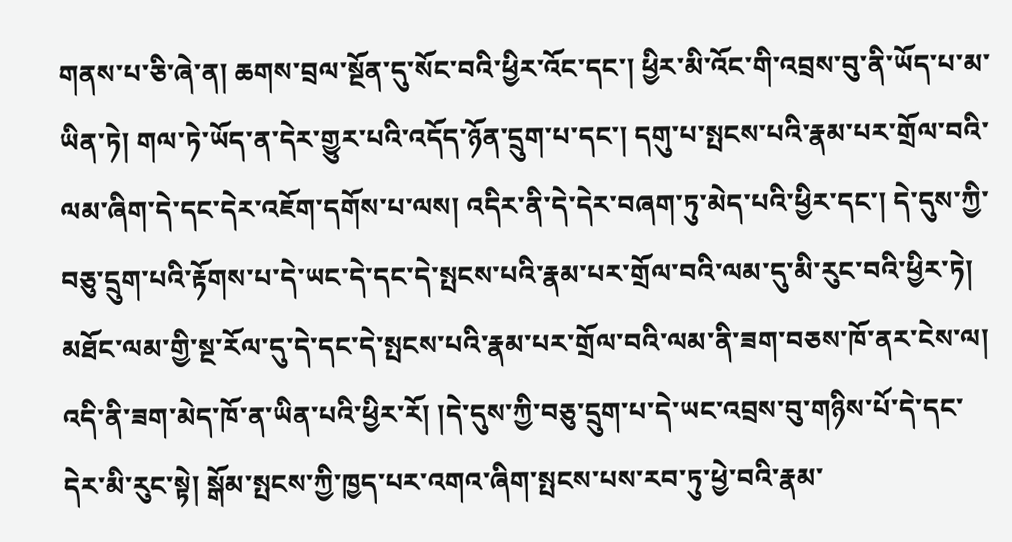གནས་པ་ཅི་ཞེ་ན། ཆགས་བྲལ་སྔོན་དུ་སོང་བའི་ཕྱིར་འོང་དང་། ཕྱིར་མི་འོང་གི་འབྲས་བུ་ནི་ཡོད་པ་མ་ཡིན་ཏེ། གལ་ཏེ་ཡོད་ན་དེར་གྱུར་པའི་འདོད་ཉོན་དྲུག་པ་དང་། དགུ་པ་སྤངས་པའི་རྣམ་པར་གྲོལ་བའི་ལམ་ཞིག་དེ་དང་དེར་འཇོག་དགོས་པ་ལས། འདིར་ནི་དེ་དེར་བཞག་ཏུ་མེད་པའི་ཕྱིར་དང་། དེ་དུས་ཀྱི་བཅུ་དྲུག་པའི་རྟོགས་པ་དེ་ཡང་དེ་དང་དེ་སྤངས་པའི་རྣམ་པར་གྲོལ་བའི་ལམ་དུ་མི་རུང་བའི་ཕྱིར་ཏེ། མཐོང་ལམ་གྱི་སྔ་རོལ་དུ་དེ་དང་དེ་སྤངས་པའི་རྣམ་པར་གྲོལ་བའི་ལམ་ནི་ཟག་བཅས་ཁོ་ནར་ངེས་ལ། འདི་ནི་ཟག་མེད་ཁོ་ན་ཡིན་པའི་ཕྱིར་རོ། །དེ་དུས་ཀྱི་བཅུ་དྲུག་པ་དེ་ཡང་འབྲས་བུ་གཉིས་པོ་དེ་དང་དེར་མི་རུང་སྟེ། སྒོམ་སྤངས་ཀྱི་ཁྱད་པར་འགའ་ཞིག་སྤངས་པས་རབ་ཏུ་ཕྱེ་བའི་རྣམ་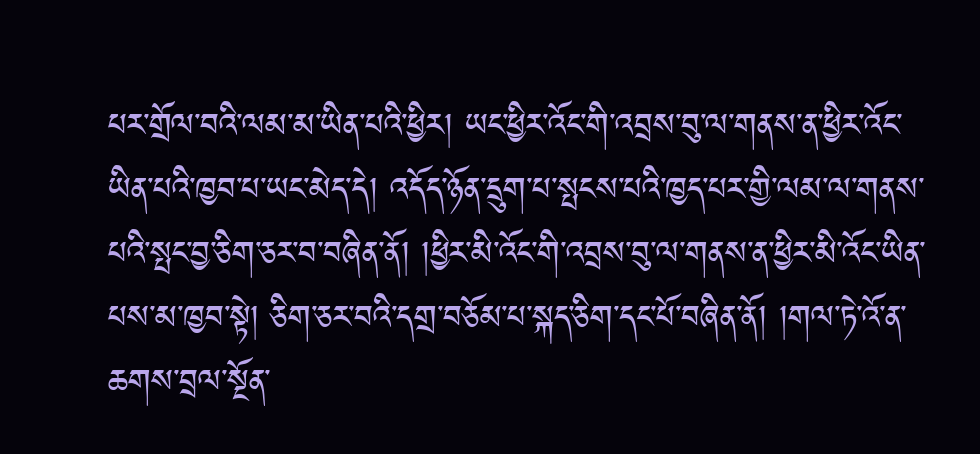པར་གྲོལ་བའི་ལམ་མ་ཡིན་པའི་ཕྱིར། ཡང་ཕྱིར་འོང་གི་འབྲས་བུ་ལ་གནས་ན་ཕྱིར་འོང་ཡིན་པའི་ཁྱབ་པ་ཡང་མེད་དེ། འདོད་ཉོན་དྲུག་པ་སྤངས་པའི་ཁྱད་པར་གྱི་ལམ་ལ་གནས་པའི་སྤང་བྱ་ཅིག་ཅར་བ་བཞིན་ནོ། །ཕྱིར་མི་འོང་གི་འབྲས་བུ་ལ་གནས་ན་ཕྱིར་མི་འོང་ཡིན་པས་མ་ཁྱབ་སྟེ། ཅིག་ཅར་བའི་དགྲ་བཅོམ་པ་སྐད་ཅིག་དང་པོ་བཞིན་ནོ། །གལ་ཏེ་འོ་ན་ཆགས་བྲལ་སྔོན་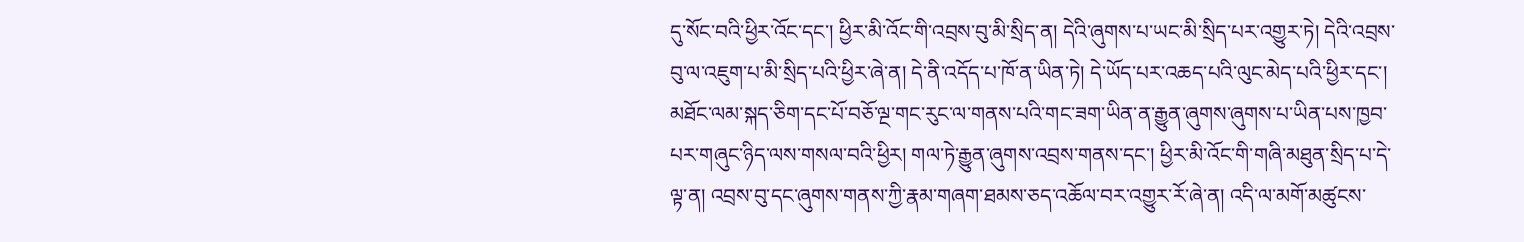དུ་སོང་བའི་ཕྱིར་འོང་དང་། ཕྱིར་མི་འོང་གི་འབྲས་བུ་མི་སྲིད་ན། དེའི་ཞུགས་པ་ཡང་མི་སྲིད་པར་འགྱུར་ཏེ། དེའི་འབྲས་བུ་ལ་འཇུག་པ་མི་སྲིད་པའི་ཕྱིར་ཞེ་ན། དེ་ནི་འདོད་པ་ཁོ་ན་ཡིན་ཏེ། དེ་ཡོད་པར་འཆད་པའི་ལུང་མེད་པའི་ཕྱིར་དང་། མཐོང་ལམ་སྐད་ཅིག་དང་པོ་བཅོ་ལྔ་གང་རུང་ལ་གནས་པའི་གང་ཟག་ཡིན་ན་རྒྱུན་ཞུགས་ཞུགས་པ་ཡིན་པས་ཁྱབ་པར་གཞུང་ཉིད་ལས་གསལ་བའི་ཕྱིར། གལ་ཏེ་རྒྱུན་ཞུགས་འབྲས་གནས་དང་། ཕྱིར་མི་འོང་གི་གཞི་མཐུན་སྲིད་པ་དེ་ལྟ་ན། འབྲས་བུ་དང་ཞུགས་གནས་ཀྱི་རྣམ་གཞག་ཐམས་ཅད་འཆོལ་བར་འགྱུར་རོ་ཞེ་ན། འདི་ལ་མགོ་མཚུངས་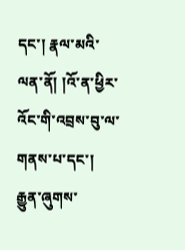དང་། རྣལ་མའི་ལན་ནོ། །འོ་ན་ཕྱིར་འོང་གི་འབྲས་བུ་ལ་གནས་པ་དང་། རྒྱུན་ཞུགས་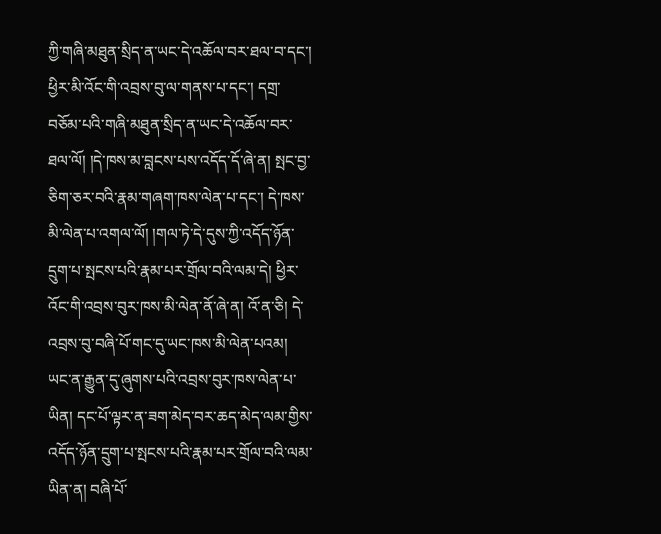ཀྱི་གཞི་མཐུན་སྲིད་ན་ཡང་དེ་འཆོལ་བར་ཐལ་བ་དང་། ཕྱིར་མི་འོང་གི་འབྲས་བུ་ལ་གནས་པ་དང་། དགྲ་བཅོམ་པའི་གཞི་མཐུན་སྲིད་ན་ཡང་དེ་འཆོལ་བར་ཐལ་ལོ། །དེ་ཁས་མ་བླངས་པས་འདོད་དོ་ཞེ་ན། སྤང་བྱ་ཅིག་ཅར་བའི་རྣམ་གཞག་ཁས་ལེན་པ་དང་། དེ་ཁས་མི་ལེན་པ་འགལ་ལོ། །གལ་ཏེ་དེ་དུས་ཀྱི་འདོད་ཉོན་དྲུག་པ་སྤངས་པའི་རྣམ་པར་གྲོལ་བའི་ལམ་དེ། ཕྱིར་འོང་གི་འབྲས་བུར་ཁས་མི་ལེན་ནོ་ཞེ་ན། འོ་ན་ཅི། དེ་འབྲས་བུ་བཞི་པོ་གང་དུ་ཡང་ཁས་མི་ལེན་པའམ། ཡང་ན་རྒྱུན་དུ་ཞུགས་པའི་འབྲས་བུར་ཁས་ལེན་པ་ཡིན། དང་པོ་ལྟར་ན་ཟག་མེད་བར་ཆད་མེད་ལམ་གྱིས་འདོད་ཉོན་དྲུག་པ་སྤངས་པའི་རྣམ་པར་གྲོལ་བའི་ལམ་ཡིན་ན། བཞི་པོ་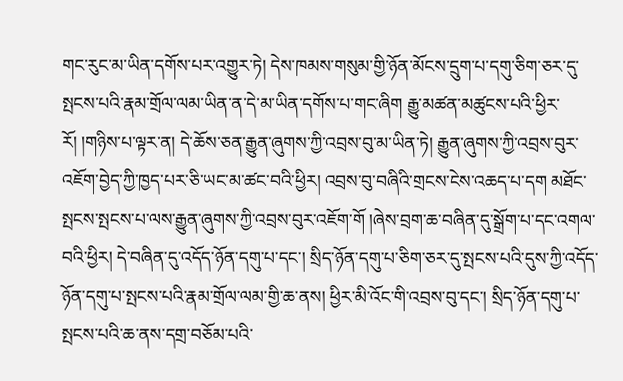གང་རུང་མ་ཡིན་དགོས་པར་འགྱུར་ཏེ། དེས་ཁམས་གསུམ་གྱི་ཉོན་མོངས་དྲུག་པ་དགུ་ཅིག་ཅར་དུ་སྤངས་པའི་རྣམ་གྲོལ་ལམ་ཡིན་ན་དེ་མ་ཡིན་དགོས་པ་གང་ཞིག རྒྱུ་མཚན་མཚུངས་པའི་ཕྱིར་རོ། །གཉིས་པ་ལྟར་ན། དེ་ཆོས་ཅན་རྒྱུན་ཞུགས་ཀྱི་འབྲས་བུ་མ་ཡིན་ཏེ། རྒྱུན་ཞུགས་ཀྱི་འབྲས་བུར་འཇོག་བྱེད་ཀྱི་ཁྱད་པར་ཅི་ཡང་མ་ཚང་བའི་ཕྱིར། འབྲས་བུ་བཞིའི་གྲངས་ངེས་འཆད་པ་དག མཐོང་སྤངས་སྤངས་པ་ལས་རྒྱུན་ཞུགས་ཀྱི་འབྲས་བུར་འཇོག་གོ །ཞེས་བྲག་ཆ་བཞིན་དུ་སྒྲོག་པ་དང་འགལ་བའི་ཕྱིར། དེ་བཞིན་དུ་འདོད་ཉོན་དགུ་པ་དང་། སྲིད་ཉོན་དགུ་པ་ཅིག་ཅར་དུ་སྤངས་པའི་དུས་ཀྱི་འདོད་ཉོན་དགུ་པ་སྤངས་པའི་རྣམ་གྲོལ་ལམ་གྱི་ཆ་ནས། ཕྱིར་མི་འོང་གི་འབྲས་བུ་དང་། སྲིད་ཉོན་དགུ་པ་སྤངས་པའི་ཆ་ནས་དགྲ་བཅོམ་པའི་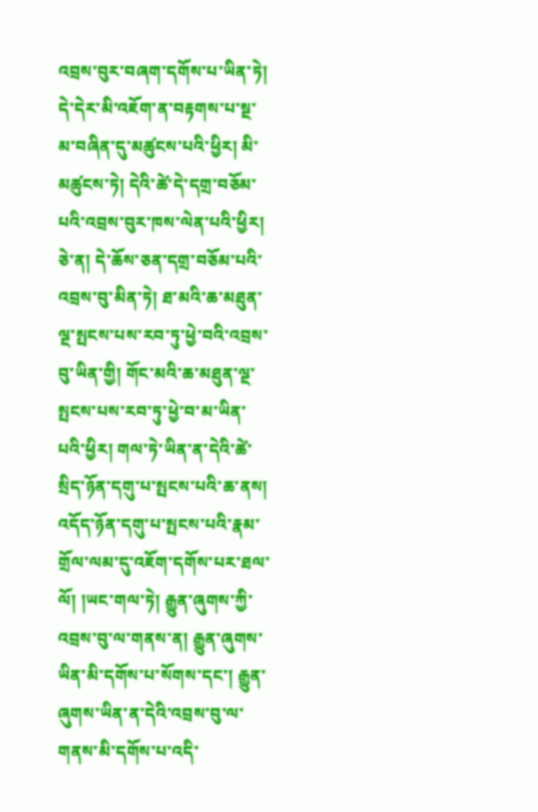འབྲས་བུར་བཞག་དགོས་པ་ཡིན་ཏེ། དེ་དེར་མི་འཇོག་ན་བརྟགས་པ་སྔ་མ་བཞིན་དུ་མཚུངས་པའི་ཕྱིར། མི་མཚུངས་ཏེ། དེའི་ཚེ་དེ་དགྲ་བཅོམ་པའི་འབྲས་བུར་ཁས་ལེན་པའི་ཕྱིར། ཅེ་ན། དེ་ཆོས་ཅན་དགྲ་བཅོམ་པའི་འབྲས་བུ་མིན་ཏེ། ཐ་མའི་ཆ་མཐུན་ལྔ་སྤངས་པས་རབ་ཏུ་ཕྱེ་བའི་འབྲས་བུ་ཡིན་གྱི། གོང་མའི་ཆ་མཐུན་ལྔ་སྤངས་པས་རབ་ཏུ་ཕྱེ་བ་མ་ཡིན་པའི་ཕྱིར། གལ་ཏེ་ཡིན་ན་དེའི་ཚེ་སྲིད་ཉོན་དགུ་པ་སྤངས་པའི་ཆ་ནས། འདོད་ཉོན་དགུ་པ་སྤངས་པའི་རྣམ་གྲོལ་ལམ་དུ་འཇོག་དགོས་པར་ཐལ་ལོ། །ཡང་གལ་ཏེ། རྒྱུན་ཞུགས་ཀྱི་འབྲས་བུ་ལ་གནས་ན། རྒྱུན་ཞུགས་ཡིན་མི་དགོས་པ་སོགས་དང་། རྒྱུན་ཞུགས་ཡིན་ན་དེའི་འབྲས་བུ་ལ་གནས་མི་དགོས་པ་འདི་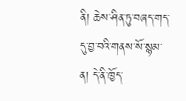ནི། ཆེས་ཤིན་ཏུ་བཞད་གད་དུ་བྱ་བའི་གནས་སོ་སྙམ་ན། དེ་ནི་ཁྱོད་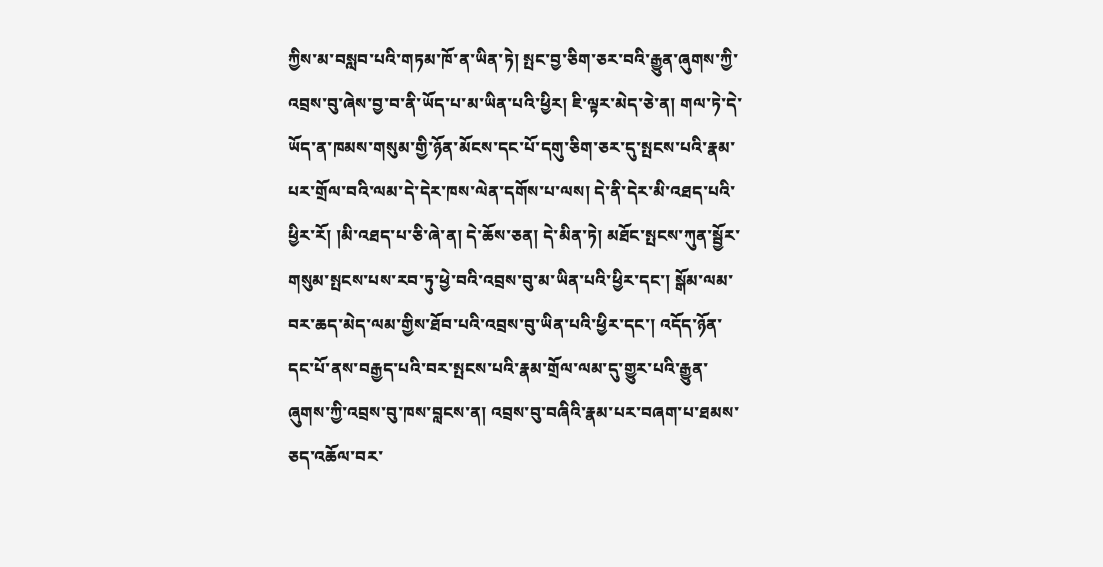ཀྱིས་མ་བསླབ་པའི་གཏམ་ཁོ་ན་ཡིན་ཏེ། སྤང་བྱ་ཅིག་ཅར་བའི་རྒྱུན་ཞུགས་ཀྱི་འབྲས་བུ་ཞེས་བྱ་བ་ནི་ཡོད་པ་མ་ཡིན་པའི་ཕྱིར། ཇི་ལྟར་མེད་ཅེ་ན། གལ་ཏེ་དེ་ཡོད་ན་ཁམས་གསུམ་གྱི་ཉོན་མོངས་དང་པོ་དགུ་ཅིག་ཅར་དུ་སྤངས་པའི་རྣམ་པར་གྲོལ་བའི་ལམ་དེ་དེར་ཁས་ལེན་དགོས་པ་ལས། དེ་ནི་དེར་མི་འཐད་པའི་ཕྱིར་རོ། །མི་འཐད་པ་ཅི་ཞེ་ན། དེ་ཆོས་ཅན། དེ་མིན་ཏེ། མཐོང་སྤངས་ཀུན་སྦྱོར་གསུམ་སྤངས་པས་རབ་ཏུ་ཕྱེ་བའི་འབྲས་བུ་མ་ཡིན་པའི་ཕྱིར་དང་། སྒོམ་ལམ་བར་ཆད་མེད་ལམ་གྱིས་ཐོབ་པའི་འབྲས་བུ་ཡིན་པའི་ཕྱིར་དང་། འདོད་ཉོན་དང་པོ་ནས་བརྒྱད་པའི་བར་སྤངས་པའི་རྣམ་གྲོལ་ལམ་དུ་གྱུར་པའི་རྒྱུན་ཞུགས་ཀྱི་འབྲས་བུ་ཁས་བླངས་ན། འབྲས་བུ་བཞིའི་རྣམ་པར་བཞག་པ་ཐམས་ཅད་འཆོལ་བར་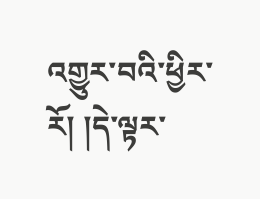འགྱུར་བའི་ཕྱིར་རོ། །དེ་ལྟར་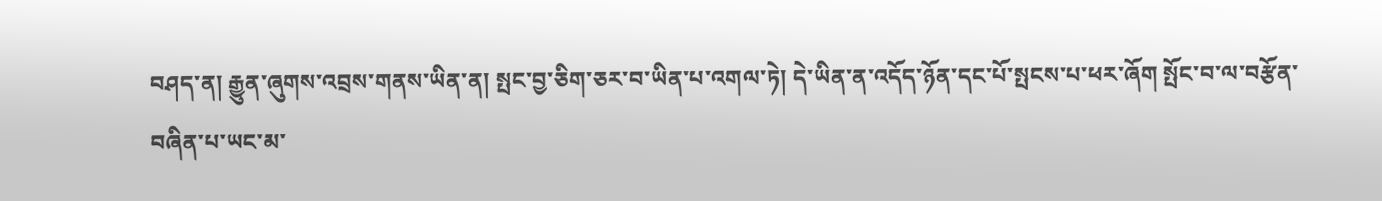བཤད་ན། རྒྱུན་ཞུགས་འབྲས་གནས་ཡིན་ན། སྤང་བྱ་ཅིག་ཅར་བ་ཡིན་པ་འགལ་ཏེ། དེ་ཡིན་ན་འདོད་ཉོན་དང་པོ་སྤངས་པ་ཕར་ཞོག སྤོང་བ་ལ་བརྩོན་བཞིན་པ་ཡང་མ་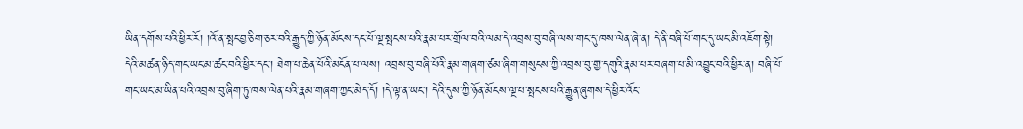ཡིན་དགོས་པའི་ཕྱིར་རོ། །འོ་ན་སྤང་བྱ་ཅིག་ཅར་བའི་རྒྱུད་ཀྱི་ཉོན་མོངས་དང་པོ་ལྔ་སྤངས་པའི་རྣམ་པར་གྲོལ་བའི་ལམ་དེ་འབྲས་བུ་བཞི་ལས་གང་དུ་ཁས་ལེན་ཞེ་ན། དེ་ནི་བཞི་པོ་གང་དུ་ཡང་མི་འཇོག་སྟེ། དེའི་མཚན་ཉིད་གང་ཡང་མ་ཚང་བའི་ཕྱིར་དང་། ཐེག་པ་ཆེན་པོའི་མངོན་པ་ལས། འབྲས་བུ་བཞི་པོའི་རྣམ་གཞག་ཙམ་ཞིག་གསུངས་ཀྱི་འབྲས་བུ་གྱ་དགུའི་རྣམ་པར་བཞག་པ་མི་འབྱུང་བའི་ཕྱིར་ན། བཞི་པོ་གང་ཡང་མ་ཡིན་པའི་འབྲས་བུ་ཞིག་ཏུ་ཁས་ལེན་པའི་རྣམ་གཞག་ཀྱང་མེད་དོ། །དེ་ལྟ་ན་ཡང་། དེའི་དུས་ཀྱི་ཉོན་མོངས་ལྔ་པ་སྤངས་པའི་རྒྱུན་ཞུགས་དེ་ཕྱིར་འོང་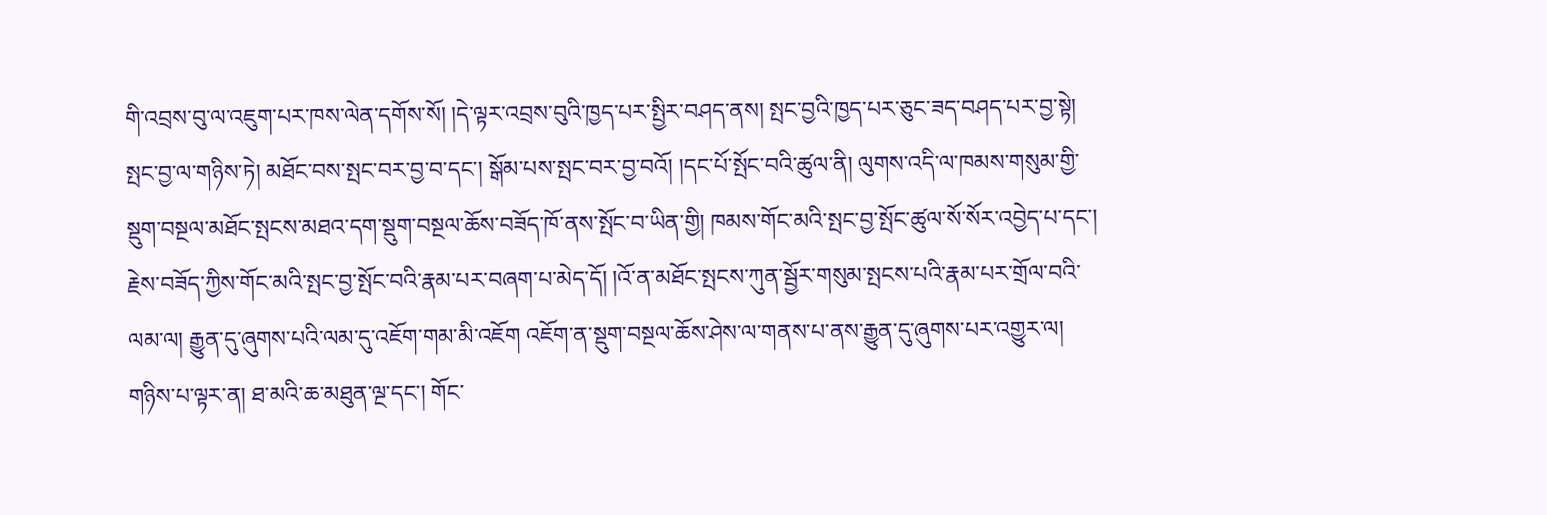གི་འབྲས་བུ་ལ་འཇུག་པར་ཁས་ལེན་དགོས་སོ། །དེ་ལྟར་འབྲས་བུའི་ཁྱད་པར་སྤྱིར་བཤད་ནས། སྤང་བྱའི་ཁྱད་པར་ཅུང་ཟད་བཤད་པར་བྱ་སྟེ། སྤང་བྱ་ལ་གཉིས་ཏེ། མཐོང་བས་སྤང་བར་བྱ་བ་དང་། སྒོམ་པས་སྤང་བར་བྱ་བའོ། །དང་པོ་སྤོང་བའི་ཚུལ་ནི། ལུགས་འདི་ལ་ཁམས་གསུམ་གྱི་སྡུག་བསྔལ་མཐོང་སྤངས་མཐའ་དག་སྡུག་བསྔལ་ཆོས་བཟོད་ཁོ་ནས་སྤོང་བ་ཡིན་གྱི། ཁམས་གོང་མའི་སྤང་བྱ་སྤོང་ཚུལ་སོ་སོར་འབྱེད་པ་དང་། རྗེས་བཟོད་ཀྱིས་གོང་མའི་སྤང་བྱ་སྤོང་བའི་རྣམ་པར་བཞག་པ་མེད་དོ། །འོ་ན་མཐོང་སྤངས་ཀུན་སྦྱོར་གསུམ་སྤངས་པའི་རྣམ་པར་གྲོལ་བའི་ལམ་ལ། རྒྱུན་དུ་ཞུགས་པའི་ལམ་དུ་འཇོག་གམ་མི་འཇོག འཇོག་ན་སྡུག་བསྔལ་ཆོས་ཤེས་ལ་གནས་པ་ནས་རྒྱུན་དུ་ཞུགས་པར་འགྱུར་ལ། གཉིས་པ་ལྟར་ན། ཐ་མའི་ཆ་མཐུན་ལྔ་དང་། གོང་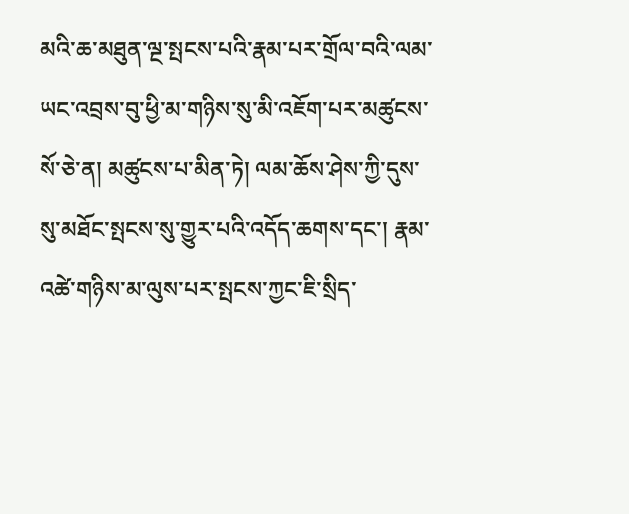མའི་ཆ་མཐུན་ལྔ་སྤངས་པའི་རྣམ་པར་གྲོལ་བའི་ལམ་ཡང་འབྲས་བུ་ཕྱི་མ་གཉིས་སུ་མི་འཇོག་པར་མཚུངས་སོ་ཅེ་ན། མཚུངས་པ་མིན་ཏེ། ལམ་ཆོས་ཤེས་ཀྱི་དུས་སུ་མཐོང་སྤངས་སུ་གྱུར་པའི་འདོད་ཆགས་དང་། རྣམ་འཚེ་གཉིས་མ་ལུས་པར་སྤངས་ཀྱང་ཇི་སྲིད་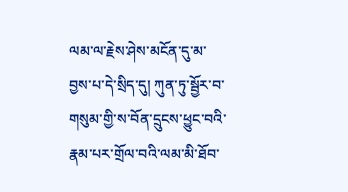ལམ་ལ་རྗེས་ཤེས་མངོན་དུ་མ་བྱས་པ་དེ་སྲིད་དུ། ཀུན་ཏུ་སྦྱོར་བ་གསུམ་གྱི་ས་བོན་དྲུངས་ཕྱུང་བའི་རྣམ་པར་གྲོལ་བའི་ལམ་མི་ཐོབ་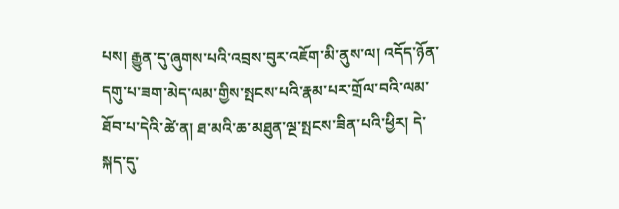པས། རྒྱུན་དུ་ཞུགས་པའི་འབྲས་བུར་འཇོག་མི་ནུས་ལ། འདོད་ཉོན་དགུ་པ་ཟག་མེད་ལམ་གྱིས་སྤངས་པའི་རྣམ་པར་གྲོལ་བའི་ལམ་ཐོབ་པ་དེའི་ཚེ་ན། ཐ་མའི་ཆ་མཐུན་ལྔ་སྤངས་ཟིན་པའི་ཕྱིར། དེ་སྐད་དུ་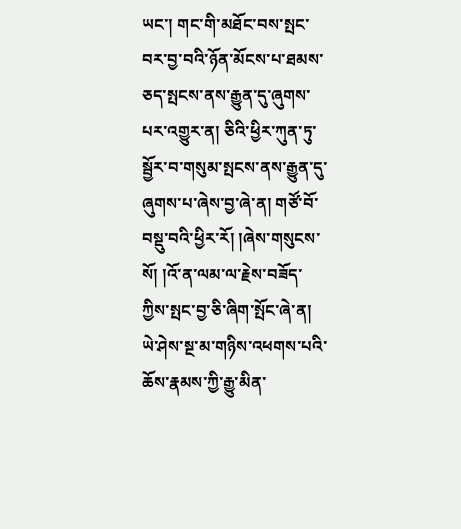ཡང་། གང་གི་མཐོང་བས་སྤང་བར་བྱ་བའི་ཉོན་མོངས་པ་ཐམས་ཅད་སྤངས་ནས་རྒྱུན་དུ་ཞུགས་པར་འགྱུར་ན། ཅིའི་ཕྱིར་ཀུན་ཏུ་སྦྱོར་བ་གསུམ་སྤངས་ནས་རྒྱུན་དུ་ཞུགས་པ་ཞེས་བྱ་ཞེ་ན། གཙོ་བོ་བསྡུ་བའི་ཕྱིར་རོ། །ཞེས་གསུངས་སོ། །འོ་ན་ལམ་ལ་རྗེས་བཟོད་ཀྱིས་སྤང་བྱ་ཅི་ཞིག་སྤོང་ཞེ་ན། ཡེ་ཤེས་སྔ་མ་གཉིས་འཕགས་པའི་ཆོས་རྣམས་ཀྱི་རྒྱུ་མིན་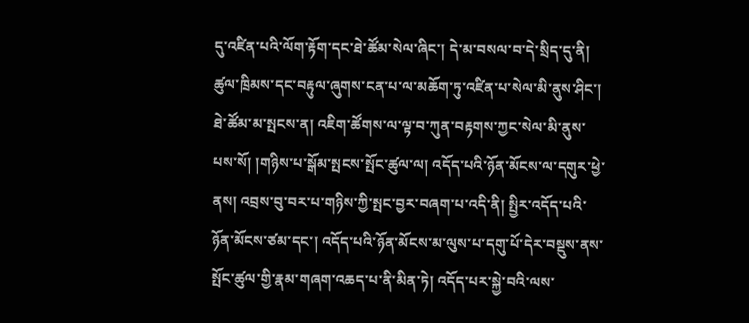དུ་འཛིན་པའི་ལོག་རྟོག་དང་ཐེ་ཚོམ་སེལ་ཞིང་། དེ་མ་བསལ་བ་དེ་སྲིད་དུ་ནི། ཚུལ་ཁྲིམས་དང་བརྟུལ་ཞུགས་ངན་པ་ལ་མཆོག་ཏུ་འཛིན་པ་སེལ་མི་ནུས་ཤིང་། ཐེ་ཚོམ་མ་སྤངས་ན། འཇིག་ཚོགས་ལ་ལྟ་བ་ཀུན་བརྟགས་ཀྱང་སེལ་མི་ནུས་པས་སོ། །གཉིས་པ་སྒོམ་སྤངས་སྤོང་ཚུལ་ལ། འདོད་པའི་ཉོན་མོངས་ལ་དགུར་ཕྱེ་ནས། འབྲས་བུ་བར་པ་གཉིས་ཀྱི་སྤང་བྱར་བཞག་པ་འདི་ནི། སྤྱིར་འདོད་པའི་ཉོན་མོངས་ཙམ་དང་། འདོད་པའི་ཉོན་མོངས་མ་ལུས་པ་དགུ་པོ་དེར་བསྡུས་ནས་སྤོང་ཚུལ་གྱི་རྣམ་གཞག་འཆད་པ་ནི་མིན་ཏེ། འདོད་པར་སྐྱེ་བའི་ལས་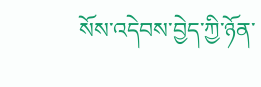སོས་འདེབས་བྱེད་ཀྱི་ཉོན་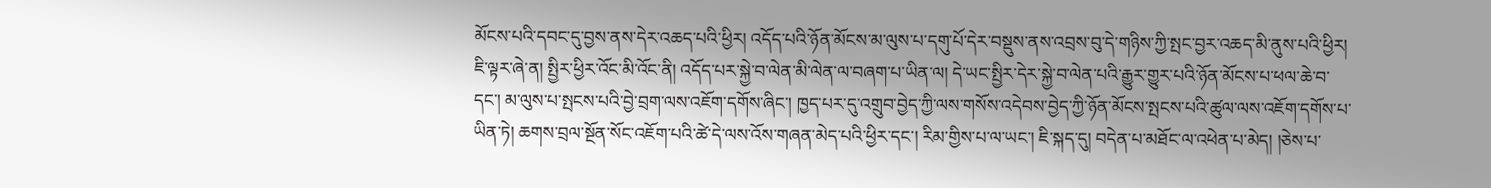མོངས་པའི་དབང་དུ་བྱས་ནས་དེར་འཆད་པའི་ཕྱིར། འདོད་པའི་ཉོན་མོངས་མ་ལུས་པ་དགུ་པོ་དེར་བསྡུས་ནས་འབྲས་བུ་དེ་གཉིས་ཀྱི་སྤང་བྱར་འཆད་མི་ནུས་པའི་ཕྱིར། ཇི་ལྟར་ཞེ་ན། སྤྱིར་ཕྱིར་འོང་མི་འོང་ནི། འདོད་པར་སྐྱེ་བ་ལེན་མི་ལེན་ལ་བཞག་པ་ཡིན་ལ། དེ་ཡང་སྤྱིར་དེར་སྐྱེ་བ་ལེན་པའི་རྒྱུར་གྱུར་པའི་ཉོན་མོངས་པ་ཕལ་ཆེ་བ་དང་། མ་ལུས་པ་སྤངས་པའི་བྱེ་བྲག་ལས་འཇོག་དགོས་ཞིང་། ཁྱད་པར་དུ་འགྲུབ་བྱེད་ཀྱི་ལས་གསོས་འདེབས་བྱེད་ཀྱི་ཉོན་མོངས་སྤངས་པའི་ཚུལ་ལས་འཇོག་དགོས་པ་ཡིན་ཏེ། ཆགས་བྲལ་སྔོན་སོང་འཇོག་པའི་ཚེ་དེ་ལས་འོས་གཞན་མེད་པའི་ཕྱིར་དང་། རིམ་གྱིས་པ་ལ་ཡང་། ཇི་སྐད་དུ། བདེན་པ་མཐོང་ལ་འཕེན་པ་མེད། །ཅེས་པ་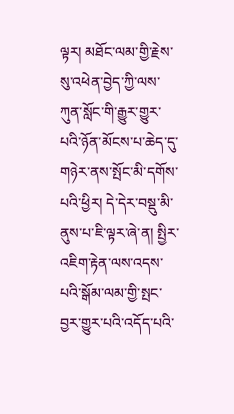ལྟར། མཐོང་ལམ་གྱི་རྗེས་སུ་འཕེན་བྱེད་ཀྱི་ལས་ཀུན་སློང་གི་རྒྱུར་གྱུར་པའི་ཉོན་མོངས་པ་ཆེད་དུ་གཉེར་ནས་སྤོང་མི་དགོས་པའི་ཕྱིར། དེ་དེར་བསྡུ་མི་ནུས་པ་ཇི་ལྟར་ཞེ་ན། སྤྱིར་འཇིག་རྟེན་ལས་འདས་པའི་སྒོམ་ལམ་གྱི་སྤང་བྱར་གྱུར་པའི་འདོད་པའི་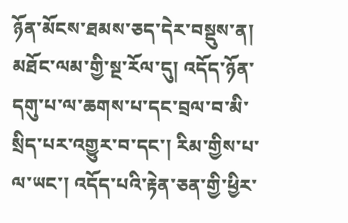ཉོན་མོངས་ཐམས་ཅད་དེར་བསྡུས་ན། མཐོང་ལམ་གྱི་སྔ་རོལ་དུ། འདོད་ཉོན་དགུ་པ་ལ་ཆགས་པ་དང་བྲལ་བ་མི་སྲིད་པར་འགྱུར་བ་དང་། རིམ་གྱིས་པ་ལ་ཡང་། འདོད་པའི་རྟེན་ཅན་གྱི་ཕྱིར་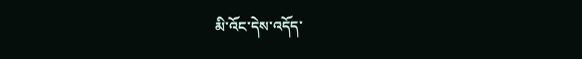མི་འོང་དེས་འདོད་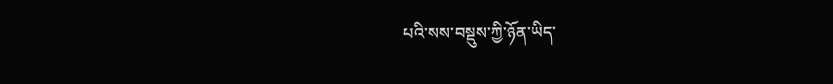པའི་སས་བསྡུས་ཀྱི་ཉོན་ཡིད་